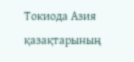Токиода Азия қазақтарының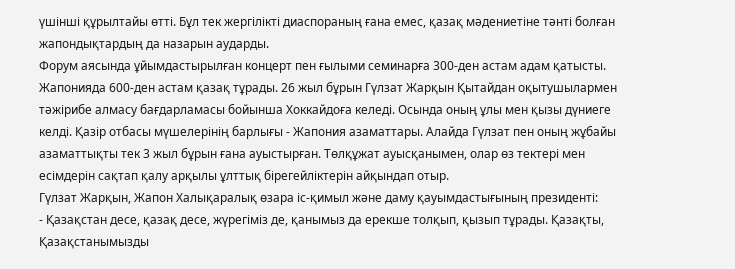үшінші құрылтайы өтті. Бұл тек жергілікті диаспораның ғана емес, қазақ мәдениетіне тәнті болған жапондықтардың да назарын аударды.
Форум аясында ұйымдастырылған концерт пен ғылыми семинарға 300-ден астам адам қатысты.
Жапонияда 600-ден астам қазақ тұрады. 26 жыл бұрын Гүлзат Жарқын Қытайдан оқытушылармен тәжірибе алмасу бағдарламасы бойынша Хоккайдоға келеді. Осында оның ұлы мен қызы дүниеге келді. Қазір отбасы мүшелерінің барлығы - Жапония азаматтары. Алайда Гүлзат пен оның жұбайы азаматтықты тек 3 жыл бұрын ғана ауыстырған. Төлқұжат ауысқанымен, олар өз тектері мен есімдерін сақтап қалу арқылы ұлттық бірегейліктерін айқындап отыр.
Гүлзат Жарқын, Жапон Халықаралық өзара іс-қимыл және даму қауымдастығының президенті:
- Қазақстан десе, қазақ десе, жүрегіміз де, қанымыз да ерекше толқып, қызып тұрады. Қазақты, Қазақстанымызды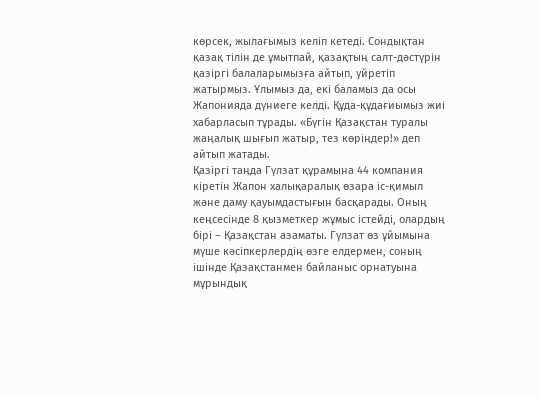көрсек, жылағымыз келіп кетеді. Сондықтан қазақ тілін де ұмытпай, қазақтың салт-дәстүрін қазіргі балаларымызға айтып, үйретіп жатырмыз. Ұлымыз да, екі баламыз да осы Жапонияда дүниеге келді. Құда-құдағиымыз жиі хабарласып тұрады. «Бүгін Қазақстан туралы жаңалық шығып жатыр, тез көріңдер!» деп айтып жатады.
Қазіргі таңда Гүлзат құрамына 44 компания кіретін Жапон халықаралық өзара іс-қимыл және даму қауымдастығын басқарады. Оның кеңсесінде 8 қызметкер жұмыс істейді, олардың бірі – Қазақстан азаматы. Гүлзат өз ұйымына мүше кәсіпкерлердің өзге елдермен, соның ішінде Қазақстанмен байланыс орнатуына мұрындық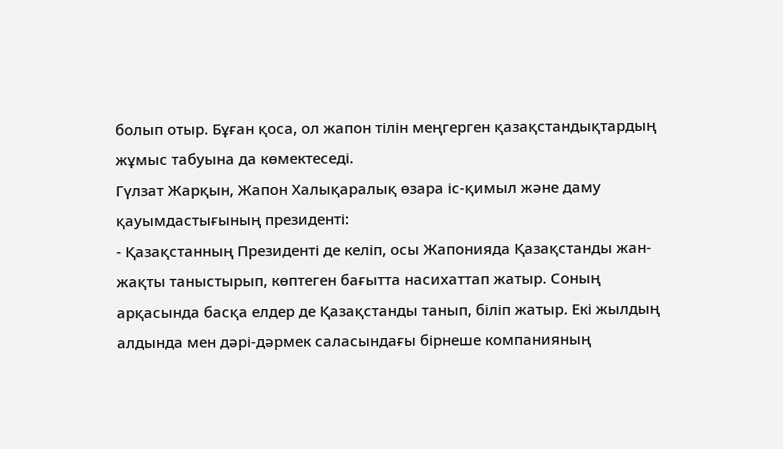болып отыр. Бұған қоса, ол жапон тілін меңгерген қазақстандықтардың жұмыс табуына да көмектеседі.
Гүлзат Жарқын, Жапон Халықаралық өзара іс-қимыл және даму қауымдастығының президенті:
- Қазақстанның Президенті де келіп, осы Жапонияда Қазақстанды жан-жақты таныстырып, көптеген бағытта насихаттап жатыр. Соның арқасында басқа елдер де Қазақстанды танып, біліп жатыр. Екі жылдың алдында мен дәрі-дәрмек саласындағы бірнеше компанияның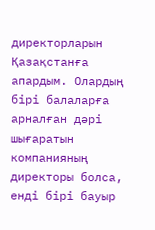директорларын Қазақстанға апардым. Олардың бірі балаларға арналған дәрі шығаратын компанияның директоры болса, енді бірі бауыр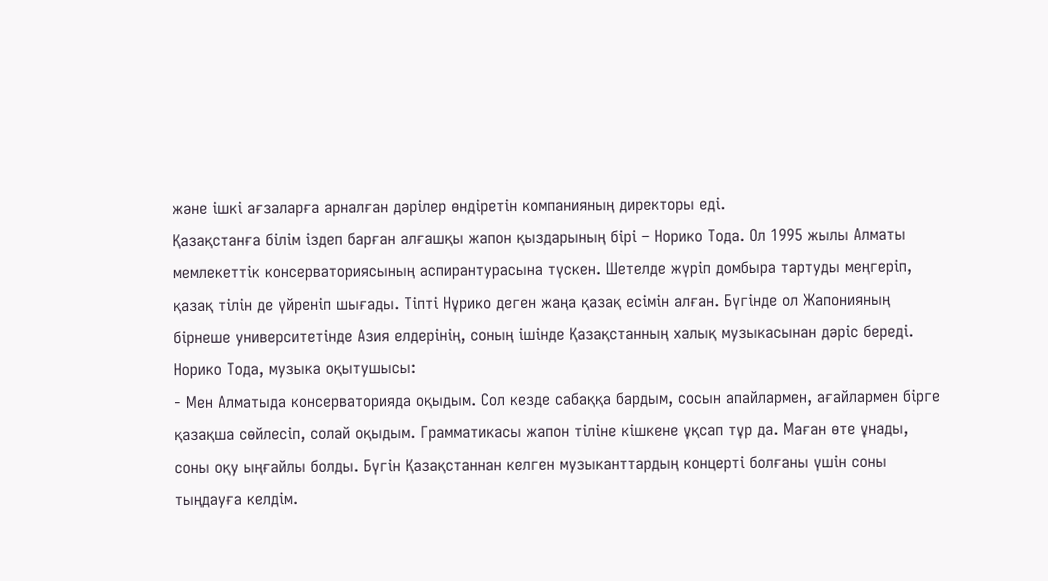және ішкі ағзаларға арналған дәрілер өндіретін компанияның директоры еді.
Қазақстанға білім іздеп барған алғашқы жапон қыздарының бірі – Норико Тода. Ол 1995 жылы Алматы мемлекеттік консерваториясының аспирантурасына түскен. Шетелде жүріп домбыра тартуды меңгеріп, қазақ тілін де үйреніп шығады. Тіпті Нұрико деген жаңа қазақ есімін алған. Бүгінде ол Жапонияның бірнеше университетінде Азия елдерінің, соның ішінде Қазақстанның халық музыкасынан дәріс береді.
Норико Тода, музыка оқытушысы:
- Мен Алматыда консерваторияда оқыдым. Сол кезде сабаққа бардым, сосын апайлармен, ағайлармен бірге қазақша сөйлесіп, солай оқыдым. Грамматикасы жапон тіліне кішкене ұқсап тұр да. Маған өте ұнады, соны оқу ыңғайлы болды. Бүгін Қазақстаннан келген музыканттардың концерті болғаны үшін соны тыңдауға келдім.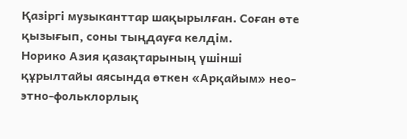Қазіргі музыканттар шақырылған. Соған өте қызығып, соны тыңдауға келдім.
Норико Азия қазақтарының үшінші құрылтайы аясында өткен «Арқайым» нео-этно-фольклорлық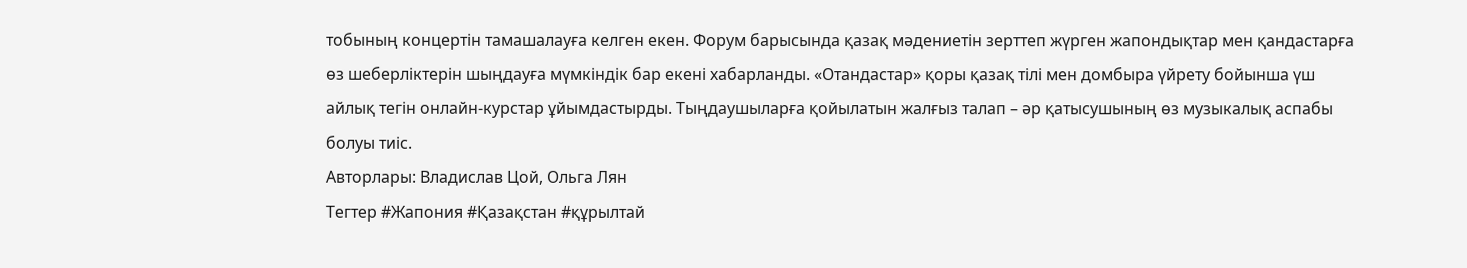тобының концертін тамашалауға келген екен. Форум барысында қазақ мәдениетін зерттеп жүрген жапондықтар мен қандастарға өз шеберліктерін шыңдауға мүмкіндік бар екені хабарланды. «Отандастар» қоры қазақ тілі мен домбыра үйрету бойынша үш айлық тегін онлайн-курстар ұйымдастырды. Тыңдаушыларға қойылатын жалғыз талап – әр қатысушының өз музыкалық аспабы болуы тиіс.
Авторлары: Владислав Цой, Ольга Лян
Тегтер #Жапония #Қазақстан #құрылтай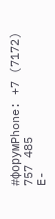#форумPhone: +7 (7172) 757 485
E-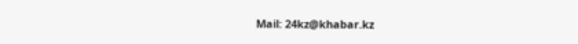Mail: 24kz@khabar.kz